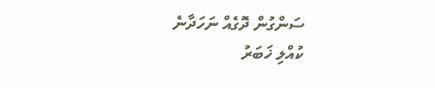ސަންގުން ދޮގެއް ނަހަދާނެ
ކުއްލި ޚަބަރު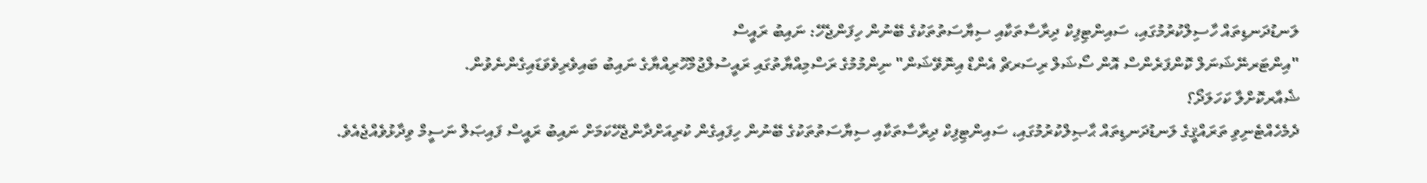ލަނޑުދަނޑިތައް ހާސިލްކުރުމުގައި، ސައިންޓިފިކް ދިރާސާތަކާއި ސިޔާސަތުތަކުގެ ބޭނުން ހިފަންޖެހޭ: ނައިބު ރައީސް
"އިންޓަރނޭޝަނަލް ކޮންފަރެންސް އޮން ސޯޝަލް ރިސަރޗް އެންޑް އިނޮވޭޝަން" ނިންމުމުގެ ރަސްމިއްޔާތުގައި ރައީސުލްޖުމްހޫރިއްޔާގެ ނައިބު ބައިވެރިވެވަޑައިގެންނެވުން.
ޝެއާރކޮށްލާ ކަހަލަދޯ؟
ދެމެހެއްޓެނިވި ތަރައްޤީގެ ލަނޑުދަނޑިތައް ޙާޞިލްކުރުމުގައި، ސައިންޓިފިކް ދިރާސާތަކާއި ސިޔާސަތުތަކުގެ ބޭނުން ހިފައިގެން ކުރިއަށްދާންޖެހޭކަމަށް ނައިބު ރައީސް ފައިޞަލް ނަސީމް ވިދާޅުވެއްޖެއެވެ.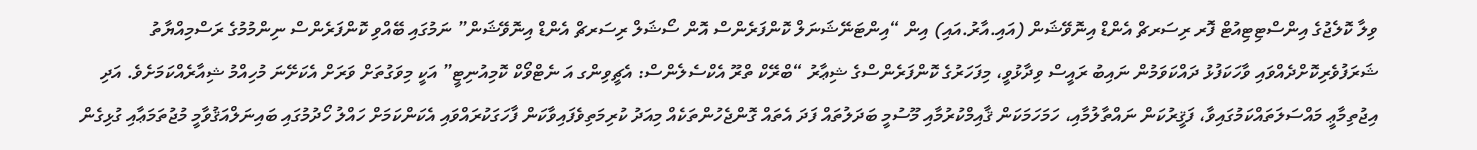ވިލާ ކޮލެޖުގެ އިންސްޓިޓިއުޓް ފޮރ ރިސަރޗް އެންޑް އިނޮވޭޝަން (އައި.އާރު.އައި) އިން “އިންޓަނޭޝަނަލް ކޮންފަރެންސް އޮން ސޯޝަލް ރިސަރޗް އެންޑް އިނޮވޭޝަން” ނަމުގައި ބޭއްވި ކޮންފަރެންސް ނިންމުމުގެ ރަސްމިއްޔާތު ޝަރަފުވެރިކޮށްދެއްވައި ވާހަކަފުޅު ދައްކަވަމުން ނައިބު ރައީސް ވިދާޅުވީ، މިފަހަރުގެ ކޮންފަރެންސްގެ ޝިޢާރު “ބްރޭކް ތްރޫ އެކްސެލެންސް: އެޗީވިންގ އަ ނެޓްވޯކް ކޮމިއުނިޓީ” އަކީ މިވަގުތަށް ވަރަށް އެކަށޭނަ މުހިއްމު ޝިއާރެއްކަމަށެވެ. އަދި އިޖުތިމާޢީ މައްސަލަތައްކަމުގައިވާ، ފަޤީރުކަން ނައްތާލުމާއި، ހަމަހަމަކަން ޤާއިމްކުރުމާއި މޫސުމީ ބަދަލުތައް ފަދަ އެތައް ގޮންޖެހުންތަކެއް މިއަދު ކުރިމަތިވެފައިވާކަން ފާހަގަކުރައްވައި އެކަންކަމަށް ހައްލު ހޯދުމުގައި ބައިނަލްއަޤުވާމީ މުޖުތަމަޢާއި ގުޅިގެން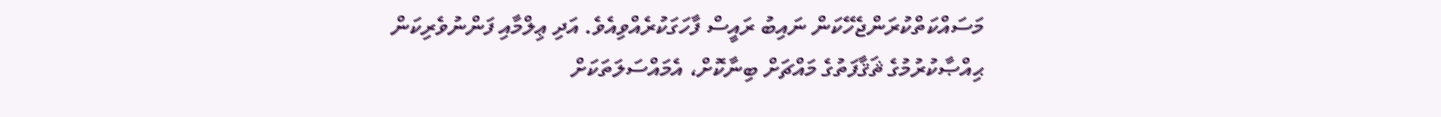މަސައްކަތްކުރަންޖެހޭކަން ނައިބު ރައީސް ފާހަގަކުރެއްވިއެވެ. އަދި ޢިލްމާއި ފަންނުވެރިކަން ޙިއްޞާކުރުމުގެ ޘަޤާފަތުގެ މައްޗަށް ބިނާކޮށް، އެމައްސަލަތަކަށް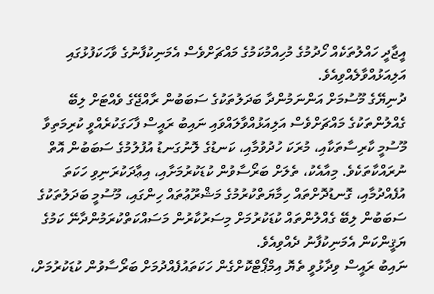އީޖާދީ ހައްލުތަކެއް ހޯދުމުގެ މުހިއްމުކަމުގެ މައްޗަށްވެސް އެމަނިކުފާނުގެ ވާހަކަފުޅުގައި އަލިއަޅުއްވާލެއްވިއެވެ.
ދުނިޔޭގެ މޫސުމަށް އަންނަމުންދާ ބަދަލުތަކުގެ ސަބަބުން ރާއްޖޭގެ ވެއްޓަށް ލިބޭ ގެއްލުންތަކުގެ މައްޗަށްވެސް އަލިއަޅުއްވާލައްވައި ނައިބު ރައީސް ފާހަގަކުރެއްވީ ކުރިމަތިވާ މޫސުމީ ކާރިސާތަކާއި، މުރަކަ ހުދުވުމާއި، ކަނޑުގެ ލޮނުގަނޑު އުފުލުމުގެ ސަބަބުން އޮތް ނުރައްކާތަކެވެ. މިއާއެކު، ތެލަށް ބަރޯސާވުން ކުޑަކުރުމަށާއި، އިޢާދަކުރަނިވި ހަކަތަ އުފެއްދުމާއި، ގޮނޑުދޮށްތައް ހިމާޔަތްކުރުމުގެ މަޝްރޫޢުތައް ހިންގައި، މޫސުމީ ބަދަލުތަކުގެ ސަބަބުން ލިބޭ ގެއްލުންތައް ކުޑަކުރުމަށް މިސަރުކާރުން މަސައްކަތްކުރަމުންދާނޭ ކަމުގެ ޔަޤީންކަން އެމަނިކުފާނު ދެއްވިއެވެ.
ނައިބު ރައީސް ވިދާޅުވީ ތެޔޮ އިމްޕޯޓްކޮށްގެން ހަކަތައުފެއްދުމަށް ބަރޯސާވުން ކުޑަކުރުމަށް،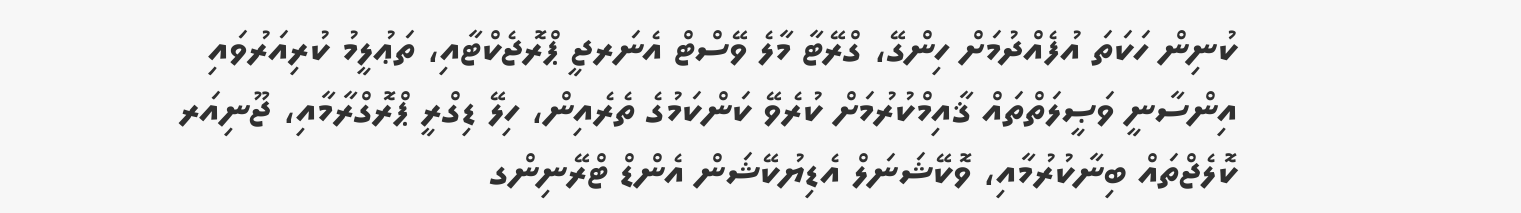ކުނިން ހަކަތަ އުފެއްދުމަށް ހިންގޭ، ގްރޭޓާ މާލެ ވޭސްޓް އެނަރޖީ ޕްރޮޖެކްޓާއި، ތަޢުލީމު ކުރިއަރުވައި އިންސާނީ ވަޞީލަތްތައް ޤާއިމްކުރުމަށް ކުރެވޭ ކަންކަމުގެ ތެރެއިން، ހިލޭ ޑިގްރީ ޕްރޮގްރާމާއި، ޖޫނިއަރ ކޮލެޖްތައް ބިނާކުރުމާއި، ވޮކޭޝަނަލް އެޑިޔުކޭޝަން އެންޑް ޓްރޭނިންގ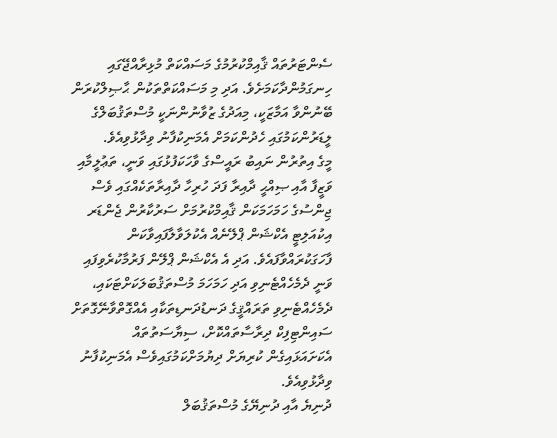ސެންޓަރުތައް ޤާއިމްކުރުމުގެ މަސައްކަތް މުޅިރާއްޖޭގައި ހިނގަމުންދާކަމަށެވެ. އަދި މި މަސައްކަތްތަކުން ޙާޞިލްކުރަން ބޭނުންވާ އަމާޒަކީ، މިއަދުގެ ޒުވާނުންނަކީ މުސްތަޤުބަލްގެ ލީޑަރުންކަމުގައި ހެދުންކަމަށް އެމަނިކުފާނު ވިދާޅުވިއެވެ.
މީގެ އިތުރުން ނައިބު ރައީސްގެ ވާހަކަފުޅުގައި ވަނީ، ތަޢުލީމާއި ވަޒީފާ އާއި ޞިއްޙީ ދާއިރާ ފަދަ ހުރިހާ ދާއިރާތަކެއްގައި ވެސް ޖިންސުގެ ހަމަހަމަކަން ޤާއިމްކުރުމަށް ސަރުކާރުން ޖެންޑަރ އިކުއަލިޓީ އެކްޝަން ޕްލޭނެއް އެކުލަވާލާފައިވާކަން ފާހަގަކުރައްވާފައެވެ. އަދި އެ އެކްޝަން ޕްލޭން ފަރުމާކުރެވިފައި ވަނީ ދެމެހެއްޓެނިވި އަދި ހަމަހަމަ މުސްތަޤުބަލަކަށްޓަކައި، ދެމެހެއްޓެނިވި ތަރައްޤީގެ ދަނޑުދަނޑިތަކާއި އެއްގޮތްވާނޭގޮތަށް ސައިންޓިފިކް ދިރާސާތައްކޮށް، ސިޔާސަތުތައް އެކަށައަޅައިގެން ކުރިޔަށް ދިޔުމަށްކަމުގައިވެސް އެމަނިކުފާނު ވިދާޅުވިއެވެ.
ދުނިޔެ އާއި ދުނިޔޭގެ މުސްތަޤުބަލް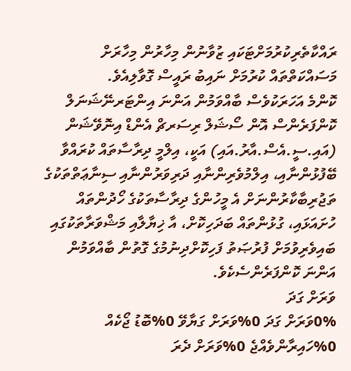ރައްކާތެރިކުރުމަށްޓަކައި ޒުވާނުން މިހާރުން މިހާރަށް މަސައްކަތްތައް ކުރުމަށް ނައިބު ރައީސް ގޮވާލިއެވެ.
ކޮންމެ އަހަރަކުވެސް ބާއްވަމުން އަންނަ އިންޓަރނޭޝަނަލް ކޮންފަރެންސް އޮން ސޯޝަލް ރިސަރޗް އެންޑް އިނޮވޭޝަން (އައި.ސީ.އެސް.އާރު.އައި) އަކީ، އިލްމީ ދިރާސާތައް ކުރައްވާ ބޭފުޅުންނާއި، އިލްމުވެރިންނާއި ދަރިވަރުންނާއި ސިނާޢަތްތަކުގެ ތަޖުރިބާކާރުންނަށް އެ މީހުންގެ ދިރާސާތަކުގެ ހޯދުންތައް ހުށައަޅައި، ގުޅުންތައް ބަދަހިކޮށް، އާ ޚިޔާލާއި މަޝްވަރާތަކުގައި ބައިވެރިވުމަށް ފުރުޞަތު ފަހިކޮށްދިނުމުގެ ގޮތުން ބާއްވަމުން އަންނަ ކޮންފަރެންސެކެވެ.
ވަރަށް ގަދަ
0%ވަރަށް ގަދަ 0%ވަރަށް ގަޔާވޭ 0%ބޮޑު ޖޯކެއް 0%ހައިރާންވެއްޖެ 0%ވަރަށް ދެރަ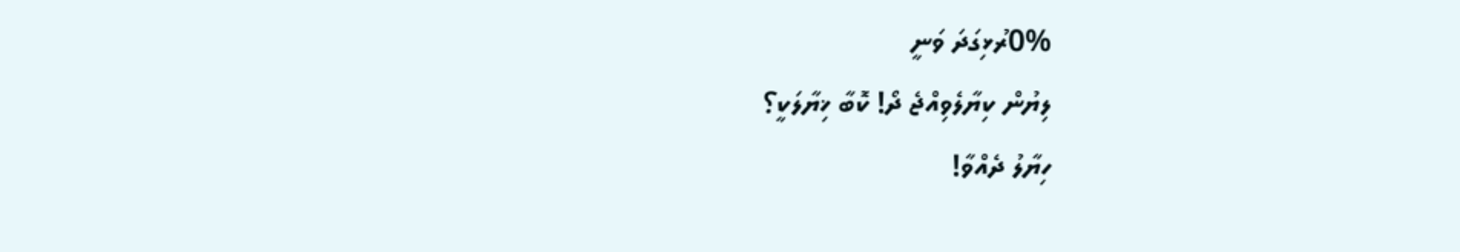0%ރުޅިގަދަ ވަނީ
ލިޔުން ކިޔާލެވިއްޖެ ދޯ! ކޮބާ ޚިޔާލަކީ؟
ހިޔާލު ދެއްވާ!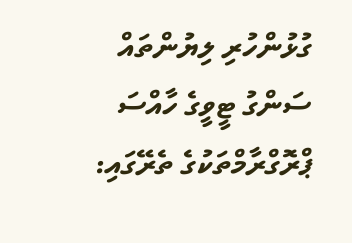ގުޅުންހުރި ލިޔުންތައް
ސަންގު ޓީވީގެ ހާއްސަ ޕްރޮގްރާމްތަކުގެ ތެރޭގައި: